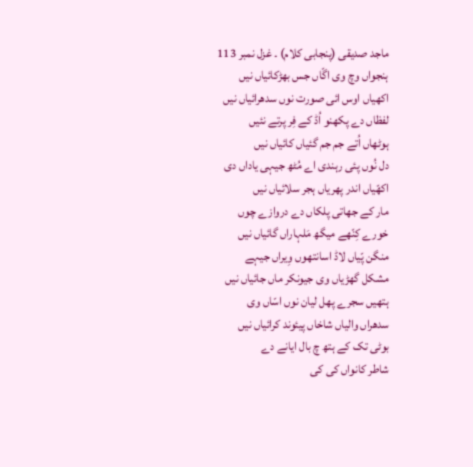ماجد صدیقی (پنجابی کلام) ۔ غزل نمبر 113
ہنجواں وچ وی اگّاں جس بھڑکائیاں نیں
اکھیاں اوس ائی صورت نوں سدھرائیاں نیں
لفظاں دے پکھنو اُڈ کے فِر پرتے نئیں
ہوٹھاں اُتے جم جم گئیاں کائیاں نیں
دل نُوں پئی رہندی اے مُٹھ جیہی یاداں دی
اکھّیاں اندر پھریاں ہجر سلائیاں نیں
مار کے جھاتی پلکاں دے دروازے چوں
خورے کِنّھے میگھ مَلہاراں گائیاں نیں
منگن پّیاں لاڈ اسانتھوں وِیراں جیہے
مشکل گھڑیاں وی جیونکر ماں جائیاں نیں
ہتھیں سجرے پھل لیان نوں اسّاں وی
سدھراں والیاں شاخاں پیئوند کرائیاں نیں
بوٹی تک کے ہتھ چ بال ایانے دے
شاطر کانواں کی کی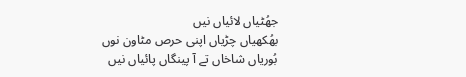جھُٹیاں لائیاں نیں
بھُکھیاں چڑیاں اپنی حرص مٹاون نوں
بُوریاں شاخاں تے آ پینگاں پائیاں نیں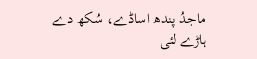ماجدُ پندھ اساڈے، سُکھ دے ہاڑے لئی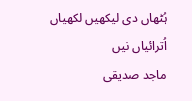ہُٹھاں دی لیکھیں لکھیاں اُترائیاں نیں
ماجد صدیقی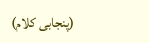(پنجابی کلام)